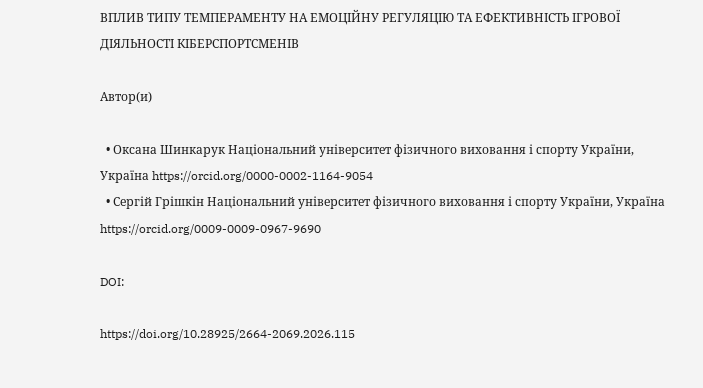ВПЛИВ ТИПУ ТЕМПЕРАМЕНТУ НА ЕМОЦІЙНУ РЕГУЛЯЦІЮ ТА ЕФЕКТИВНІСТЬ ІГРОВОЇ ДІЯЛЬНОСТІ КІБЕРСПОРТСМЕНІВ

Автор(и)

  • Оксана Шинкарук Національний університет фізичного виховання і спорту України, Україна https://orcid.org/0000-0002-1164-9054
  • Сергій Грішкін Національний університет фізичного виховання і спорту України, Україна https://orcid.org/0009-0009-0967-9690

DOI:

https://doi.org/10.28925/2664-2069.2026.115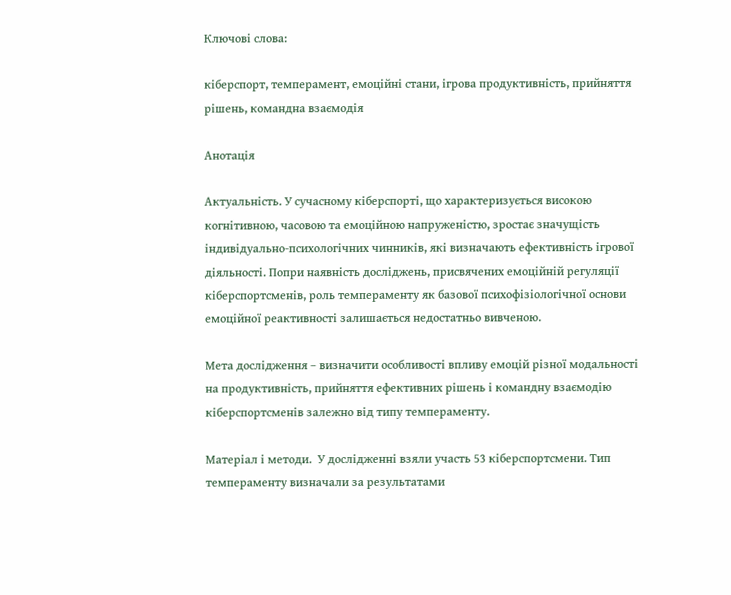Ключові слова:

кіберспорт, темперамент, емоційні стани, ігрова продуктивність, прийняття рішень, командна взаємодія

Анотація

Актуальність. У сучасному кіберспорті, що характеризується високою когнітивною, часовою та емоційною напруженістю, зростає значущість індивідуально-психологічних чинників, які визначають ефективність ігрової діяльності. Попри наявність досліджень, присвячених емоційній регуляції кіберспортсменів, роль темпераменту як базової психофізіологічної основи емоційної реактивності залишається недостатньо вивченою.

Мета дослідження – визначити особливості впливу емоцій різної модальності на продуктивність, прийняття ефективних рішень і командну взаємодію кіберспортсменів залежно від типу темпераменту.

Матеріал і методи.  У дослідженні взяли участь 53 кіберспортсмени. Тип темпераменту визначали за результатами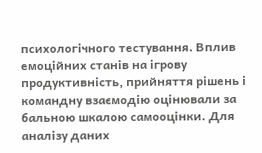психологічного тестування. Вплив емоційних станів на ігрову продуктивність, прийняття рішень і командну взаємодію оцінювали за бальною шкалою самооцінки. Для аналізу даних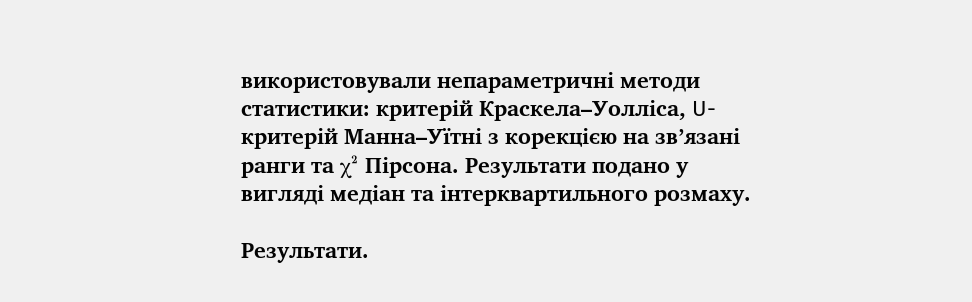використовували непараметричні методи статистики: критерій Краскела–Уолліса, U-критерій Манна–Уїтні з корекцією на зв’язані ранги та χ² Пірсона. Результати подано у вигляді медіан та інтерквартильного розмаху.

Результати.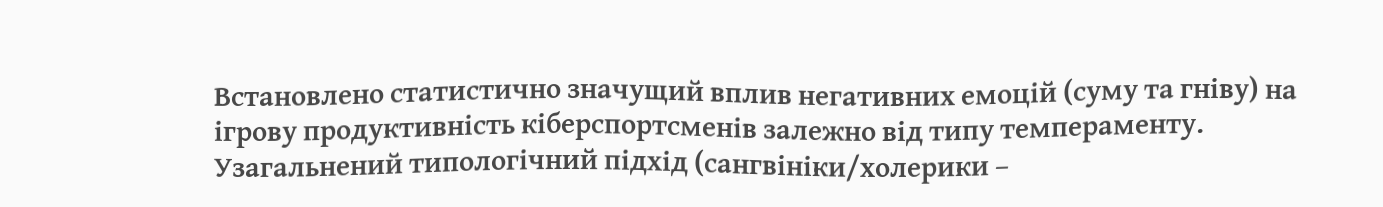Встановлено статистично значущий вплив негативних емоцій (суму та гніву) на ігрову продуктивність кіберспортсменів залежно від типу темпераменту. Узагальнений типологічний підхід (сангвініки/холерики –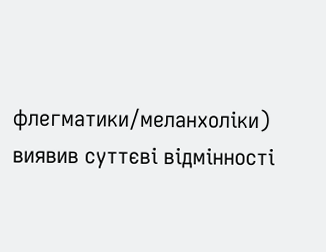флегматики/меланхоліки) виявив суттєві відмінності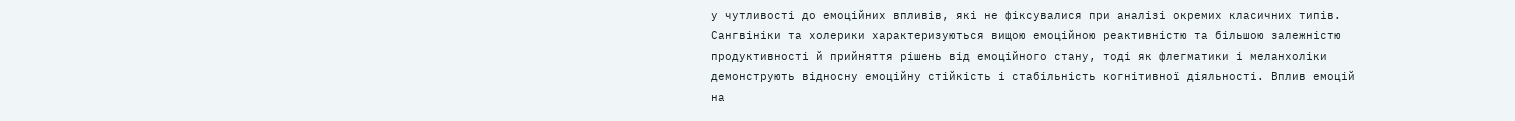у чутливості до емоційних впливів, які не фіксувалися при аналізі окремих класичних типів. Сангвініки та холерики характеризуються вищою емоційною реактивністю та більшою залежністю продуктивності й прийняття рішень від емоційного стану, тоді як флегматики і меланхоліки демонструють відносну емоційну стійкість і стабільність когнітивної діяльності. Вплив емоцій на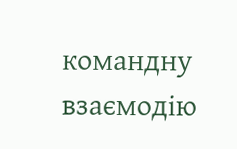командну взаємодію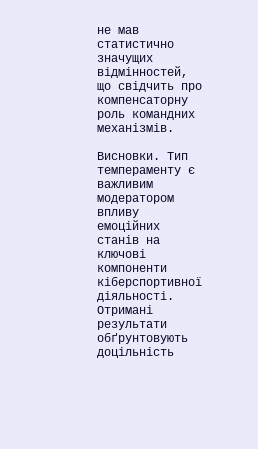не мав статистично значущих відмінностей, що свідчить про компенсаторну роль командних механізмів.

Висновки. Тип темпераменту є важливим модератором впливу емоційних станів на ключові компоненти кіберспортивної діяльності. Отримані результати обґрунтовують доцільність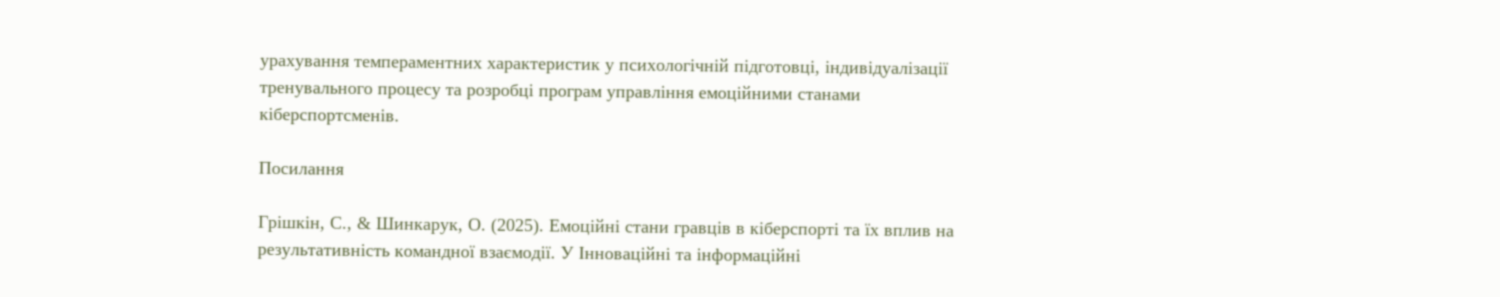урахування темпераментних характеристик у психологічній підготовці, індивідуалізації тренувального процесу та розробці програм управління емоційними станами кіберспортсменів.

Посилання

Грішкін, С., & Шинкарук, О. (2025). Емоційні стани гравців в кіберспорті та їх вплив на результативність командної взаємодії. У Інноваційні та інформаційні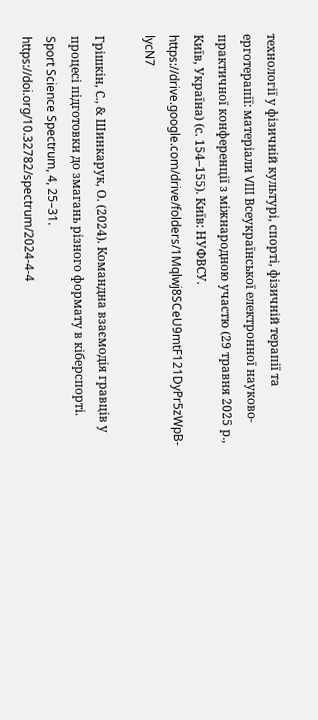технології у фізичній культурі, спорті, фізичній терапії та ерготерапії: матеріали VIII Всеукраїнської електронної науково-практичної конференції з міжнародною участю (29 травня 2025 р., Київ, Україна) (с. 154–155). Київ: НУФВСУ. https://drive.google.com/drive/folders/1Mqlwj8SCeU9mtF121DyPr5zWpB-lycN7

Грішкін, С., & Шинкарук, О. (2024). Командна взаємодія гравців у процесі підготовки до змагань різного формату в кіберспорті. Sport Science Spectrum, 4, 25–31. https://doi.org/10.32782/spectrum/2024-4-4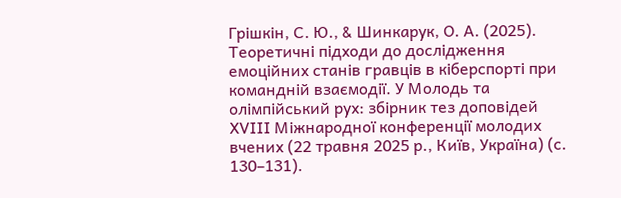Грішкін, С. Ю., & Шинкарук, О. А. (2025). Теоретичні підходи до дослідження емоційних станів гравців в кіберспорті при командній взаємодії. У Молодь та олімпійський рух: збірник тез доповідей XVIII Міжнародної конференції молодих вчених (22 травня 2025 р., Київ, Україна) (с. 130–131).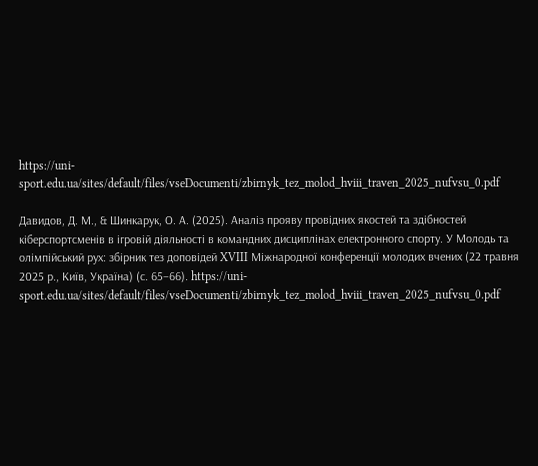https://uni-sport.edu.ua/sites/default/files/vseDocumenti/zbirnyk_tez_molod_hviii_traven_2025_nufvsu_0.pdf

Давидов, Д. М., & Шинкарук, О. А. (2025). Аналіз прояву провідних якостей та здібностей кіберспортсменів в ігровій діяльності в командних дисциплінах електронного спорту. У Молодь та олімпійський рух: збірник тез доповідей XVIII Міжнародної конференції молодих вчених (22 травня 2025 р., Київ, Україна) (с. 65–66). https://uni-sport.edu.ua/sites/default/files/vseDocumenti/zbirnyk_tez_molod_hviii_traven_2025_nufvsu_0.pdf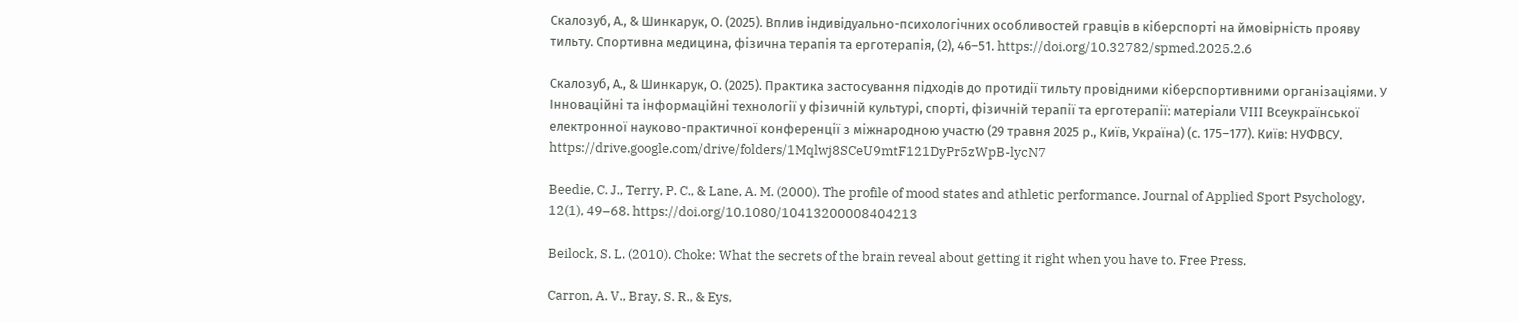Скалозуб, А., & Шинкарук, О. (2025). Вплив індивідуально-психологічних особливостей гравців в кіберспорті на ймовірність прояву тильту. Спортивна медицина, фізична терапія та ерготерапія, (2), 46–51. https://doi.org/10.32782/spmed.2025.2.6

Скалозуб, А., & Шинкарук, О. (2025). Практика застосування підходів до протидії тильту провідними кіберспортивними організаціями. У Інноваційні та інформаційні технології у фізичній культурі, спорті, фізичній терапії та ерготерапії: матеріали VIII Всеукраїнської електронної науково-практичної конференції з міжнародною участю (29 травня 2025 р., Київ, Україна) (с. 175–177). Київ: НУФВСУ. https://drive.google.com/drive/folders/1Mqlwj8SCeU9mtF121DyPr5zWpB-lycN7

Beedie, C. J., Terry, P. C., & Lane, A. M. (2000). The profile of mood states and athletic performance. Journal of Applied Sport Psychology, 12(1), 49–68. https://doi.org/10.1080/10413200008404213

Beilock, S. L. (2010). Choke: What the secrets of the brain reveal about getting it right when you have to. Free Press.

Carron, A. V., Bray, S. R., & Eys,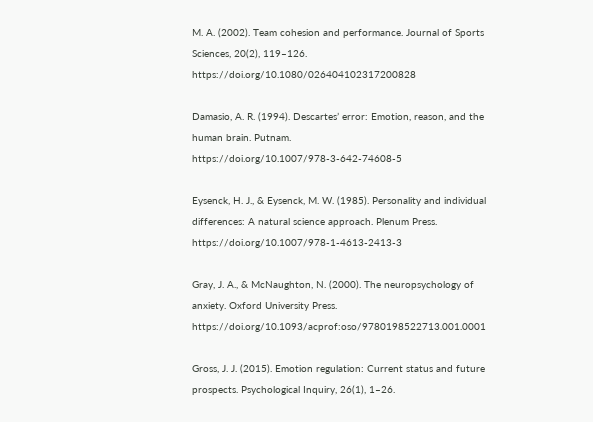M. A. (2002). Team cohesion and performance. Journal of Sports Sciences, 20(2), 119–126. https://doi.org/10.1080/026404102317200828

Damasio, A. R. (1994). Descartes’ error: Emotion, reason, and the human brain. Putnam. https://doi.org/10.1007/978-3-642-74608-5

Eysenck, H. J., & Eysenck, M. W. (1985). Personality and individual differences: A natural science approach. Plenum Press. https://doi.org/10.1007/978-1-4613-2413-3

Gray, J. A., & McNaughton, N. (2000). The neuropsychology of anxiety. Oxford University Press. https://doi.org/10.1093/acprof:oso/9780198522713.001.0001

Gross, J. J. (2015). Emotion regulation: Current status and future prospects. Psychological Inquiry, 26(1), 1–26.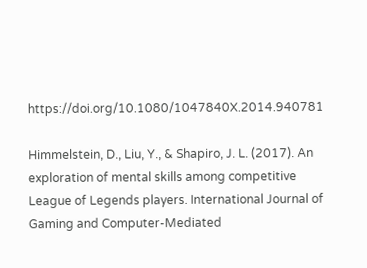https://doi.org/10.1080/1047840X.2014.940781

Himmelstein, D., Liu, Y., & Shapiro, J. L. (2017). An exploration of mental skills among competitive League of Legends players. International Journal of Gaming and Computer-Mediated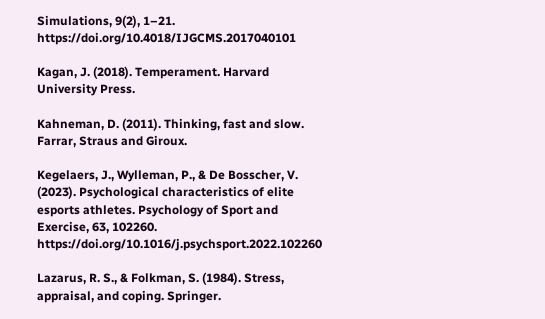Simulations, 9(2), 1–21. https://doi.org/10.4018/IJGCMS.2017040101

Kagan, J. (2018). Temperament. Harvard University Press.

Kahneman, D. (2011). Thinking, fast and slow. Farrar, Straus and Giroux.

Kegelaers, J., Wylleman, P., & De Bosscher, V. (2023). Psychological characteristics of elite esports athletes. Psychology of Sport and Exercise, 63, 102260. https://doi.org/10.1016/j.psychsport.2022.102260

Lazarus, R. S., & Folkman, S. (1984). Stress, appraisal, and coping. Springer.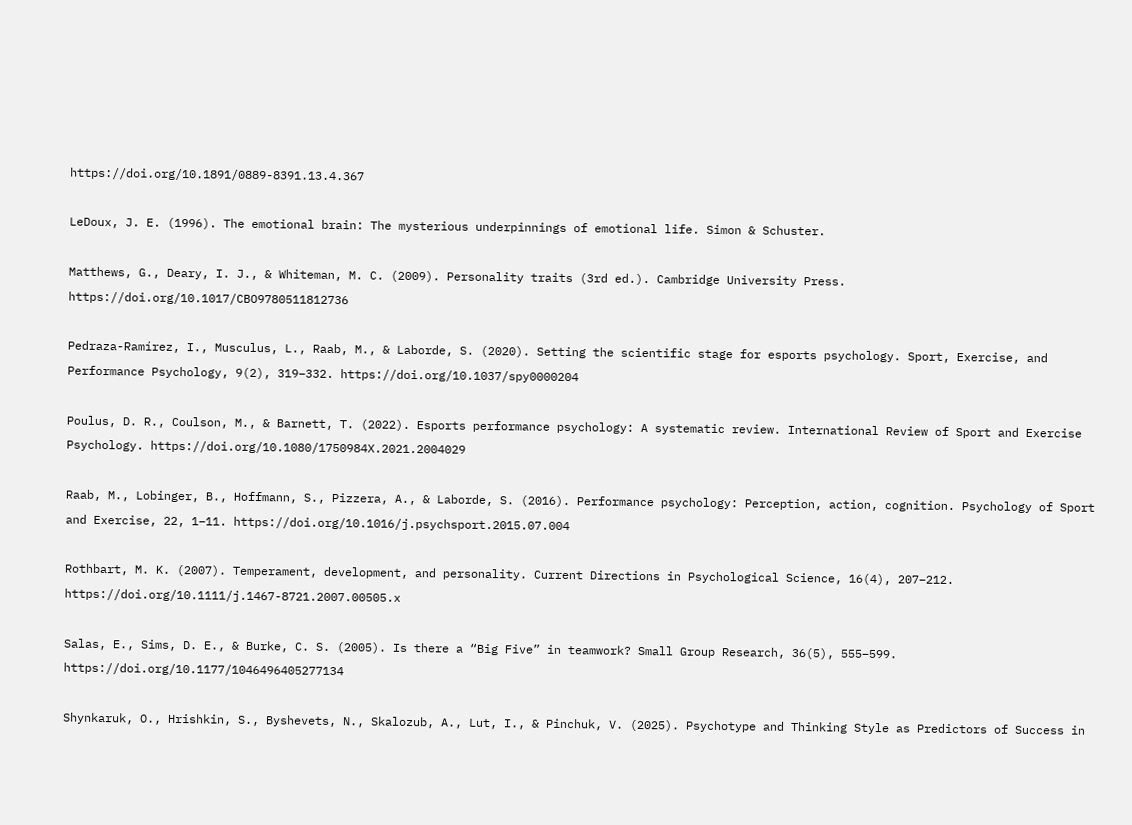https://doi.org/10.1891/0889-8391.13.4.367

LeDoux, J. E. (1996). The emotional brain: The mysterious underpinnings of emotional life. Simon & Schuster.

Matthews, G., Deary, I. J., & Whiteman, M. C. (2009). Personality traits (3rd ed.). Cambridge University Press. https://doi.org/10.1017/CBO9780511812736

Pedraza-Ramírez, I., Musculus, L., Raab, M., & Laborde, S. (2020). Setting the scientific stage for esports psychology. Sport, Exercise, and Performance Psychology, 9(2), 319–332. https://doi.org/10.1037/spy0000204

Poulus, D. R., Coulson, M., & Barnett, T. (2022). Esports performance psychology: A systematic review. International Review of Sport and Exercise Psychology. https://doi.org/10.1080/1750984X.2021.2004029

Raab, M., Lobinger, B., Hoffmann, S., Pizzera, A., & Laborde, S. (2016). Performance psychology: Perception, action, cognition. Psychology of Sport and Exercise, 22, 1–11. https://doi.org/10.1016/j.psychsport.2015.07.004

Rothbart, M. K. (2007). Temperament, development, and personality. Current Directions in Psychological Science, 16(4), 207–212. https://doi.org/10.1111/j.1467-8721.2007.00505.x

Salas, E., Sims, D. E., & Burke, C. S. (2005). Is there a “Big Five” in teamwork? Small Group Research, 36(5), 555–599. https://doi.org/10.1177/1046496405277134

Shynkaruk, O., Hrishkin, S., Byshevets, N., Skalozub, A., Lut, I., & Pinchuk, V. (2025). Psychotype and Thinking Style as Predictors of Success in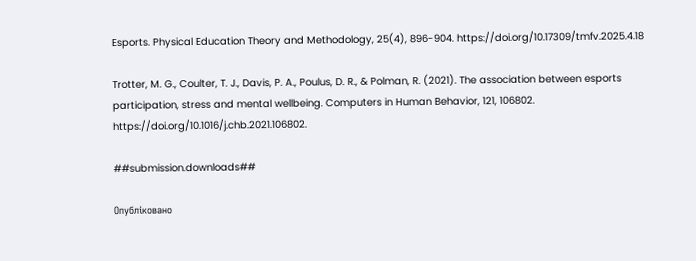Esports. Physical Education Theory and Methodology, 25(4), 896-904. https://doi.org/10.17309/tmfv.2025.4.18

Trotter, M. G., Coulter, T. J., Davis, P. A., Poulus, D. R., & Polman, R. (2021). The association between esports participation, stress and mental wellbeing. Computers in Human Behavior, 121, 106802. https://doi.org/10.1016/j.chb.2021.106802.

##submission.downloads##

Опубліковано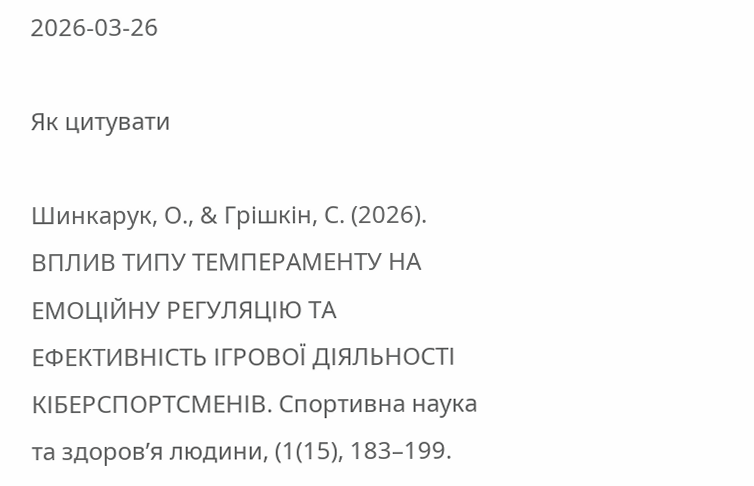2026-03-26

Як цитувати

Шинкарук, О., & Грішкін, С. (2026). ВПЛИВ ТИПУ ТЕМПЕРАМЕНТУ НА ЕМОЦІЙНУ РЕГУЛЯЦІЮ ТА ЕФЕКТИВНІСТЬ ІГРОВОЇ ДІЯЛЬНОСТІ КІБЕРСПОРТСМЕНІВ. Спортивна наука та здоров’я людини, (1(15), 183–199.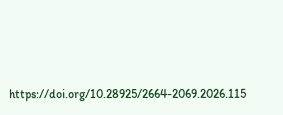https://doi.org/10.28925/2664-2069.2026.115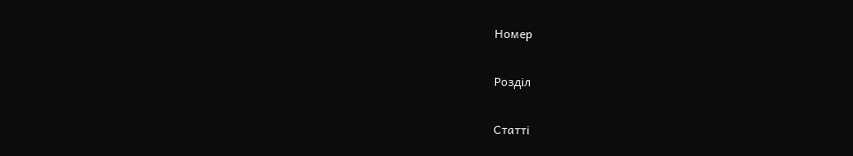Номер

Розділ

Статті